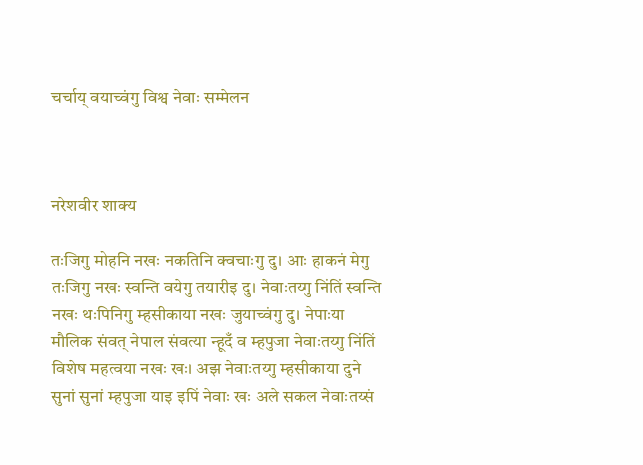चर्चाय् वयाच्वंगु विश्व नेवाः सम्मेलन



नरेशवीर शाक्य

तःजिगु मोहनि नखः नकतिनि क्वचाःगु दु। आः हाकनं मेगु तःजिगु नखः स्वन्ति वयेगु तयारीइ दु। नेवाःतय्गु निंतिं स्वन्ति नखः थःपिनिगु म्हसीकाया नखः जुयाच्वंगु दु। नेपाःया मौलिक संवत् नेपाल संवत्या न्हूदँ व म्हपुजा नेवाःतय्गु निंतिं विशेष महत्वया नखः खः। अझ नेवाःतय्गु म्हसीकाया दुने सुनां सुनां म्हपुजा याइ इपिं नेवाः खः अले सकल नेवाःतय्सं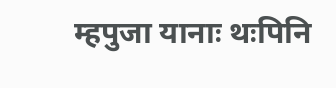म्हपुजा यानाः थःपिनि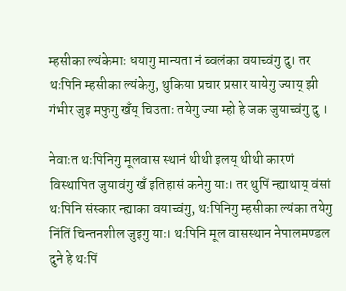म्हसीका ल्यंकेमाः धयागु मान्यता नं ब्वलंका वयाच्वंगु दु। तर थःपिनि म्हसीका ल्यंकेगु, थुकिया प्रचार प्रसार यायेगु ज्याय् झी गंभीर जुइ मफुगु खँय् चिउताः तयेगु ज्या म्हो हे जक जुयाच्वंगु दु ।

नेवाःत थःपिनिगु मूलवास स्थानं थीथी इलय् थीथी कारणं विस्थापित जुयावंगु खँ इतिहासं कनेगु याः। तर थुपिं न्ह्याथाय् वंसां थःपिनि संस्कार न्ह्याका वयाच्वंगु, थःपिनिगु म्हसीका ल्यंका तयेगु निंतिं चिन्तनशील जुइगु याः। थःपिनि मूल वासस्थान नेपालमण्डल दुने हे थःपिं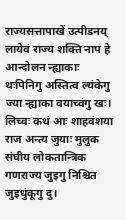राज्यसत्तापाखें उत्पीडनय् लायेवं राज्य शक्ति नाप हे आन्दोलन न्ह्याकाः थःपिनिगु अस्तित्व ल्यंकेगु ज्या न्ह्याका वयाच्वंगु खः। लिच्वः कथं आः शाहवंशया राज अन्त्य जुयाः मुलुक संघीय लोकतान्त्रिक गणराज्य जुइगु निश्चित जुइधुंकूगु दु।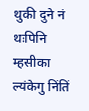थुकी दुने नं थःपिनि म्हसीका ल्यंकेगु निंतिं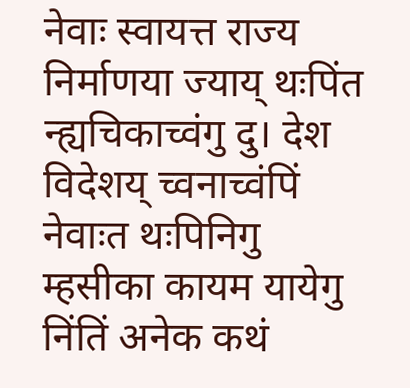नेवाः स्वायत्त राज्य निर्माणया ज्याय् थःपिंत न्ह्यचिकाच्वंगु दु। देश विदेशय् च्वनाच्वंपिं नेवाःत थःपिनिगु म्हसीका कायम यायेगु निंतिं अनेक कथं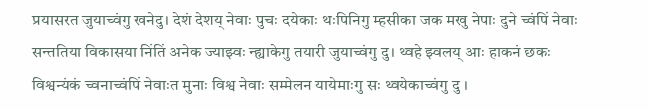प्रयासरत जुयाच्वंगु खनेदु। देशं देशय् नेवाः पुचः दयेकाः थःपिनिगु म्हसीका जक मखु नेपाः दुने च्वंपिं नेवाः सन्ततिया विकासया निंतिं अनेक ज्याझ्वः न्ह्याकेगु तयारी जुयाच्वंगु दु। थ्वहे झ्वलय् आः हाकनं छकः विश्वन्यंकं च्वनाच्वंपिं नेवाःत मुनाः विश्व नेवाः सम्मेलन यायेमाःगु सः थ्वयेकाच्वंगु दु ।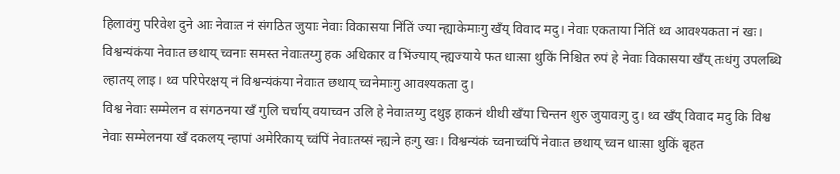हिलावंगु परिवेश दुने आः नेवाःत नं संगठित जुयाः नेवाः विकासया निंतिं ज्या न्ह्याकेमाःगु खँय् विवाद मदु। नेवाः एकताया निंतिं थ्व आवश्यकता नं खः। विश्वन्यंकंया नेवाःत छथाय् च्वनाः समस्त नेवाःतय्गु हक अधिकार व भिंज्याय् न्ह्यज्याये फत धाःसा थुकिं निश्चित रुपं हे नेवाः विकासया खँय् तःधंगु उपलब्धि ल्हातय् लाइ। थ्व परिपेरक्षय् नं विश्वन्यंकंया नेवाःत छथाय् च्वनेमाःगु आवश्यकता दु।
विश्व नेवाः सम्मेलन व संगठनया खँ गुलि चर्चाय् वयाच्वन उलि हे नेवाःतय्गु दथुइ हाकनं थीथी खँया चिन्तन शुरु जुयावःगु दु। थ्व खँय् विवाद मदु कि विश्व नेवाः सम्मेलनया खँ दकलय् न्हापां अमेरिकाय् च्वंपिं नेवाःतय्सं न्ह्यःने हःगु खः। विश्वन्यंकं च्वनाच्वंपिं नेवाःत छथाय् च्वन धाःसा थुकिं बृहत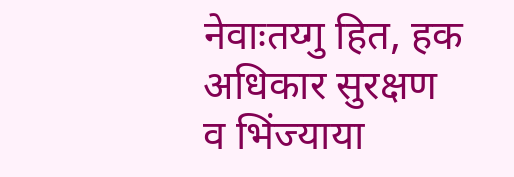नेवाःतय्गु हित, हक अधिकार सुरक्षण व भिंज्याया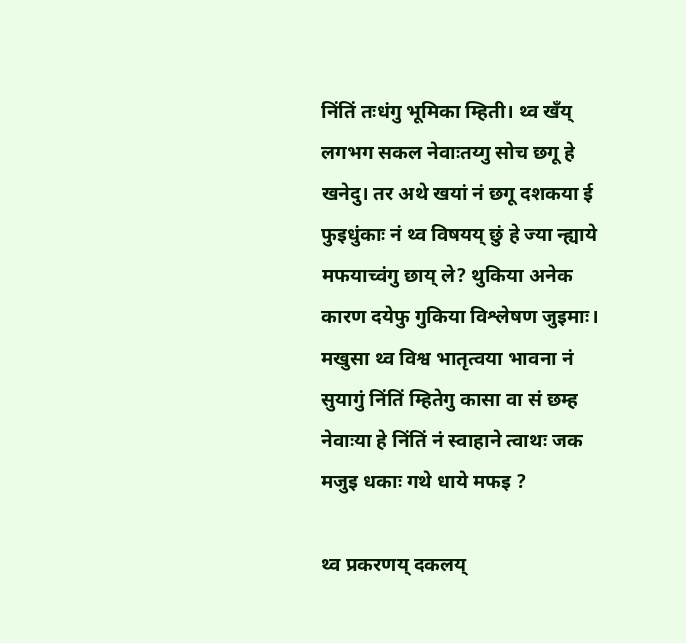निंतिं तःधंगु भूमिका म्हिती। थ्व खँय् लगभग सकल नेवाःतय्गु सोच छगू हे खनेदु। तर अथे खयां नं छगू दशकया ई फुइधुंकाः नं थ्व विषयय् छुं हे ज्या न्ह्याये मफयाच्वंगु छाय् ले? थुकिया अनेक कारण दयेफु गुकिया विश्लेषण जुइमाः। मखुसा थ्व विश्व भातृत्वया भावना नं सुयागुं निंतिं म्हितेगु कासा वा सं छम्ह नेवाःया हे निंतिं नं स्वाहाने त्वाथः जक मजुइ धकाः गथे धाये मफइ ?

थ्व प्रकरणय् दकलय्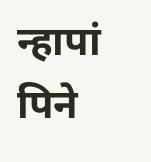न्हापां पिने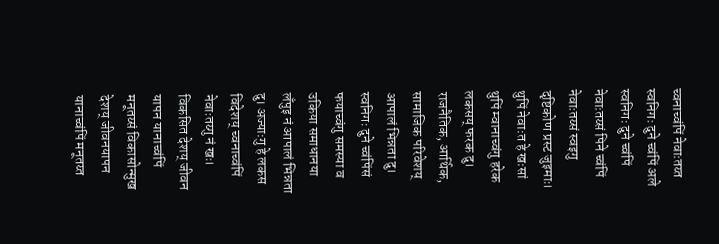च्वनाच्वंपिं नेवाःतय्त स्वनिगः दुने च्वंपिं अले स्वनिगः दुने च्वंपिं नेवाःतय्सं पिने च्वंपिं नेवाःतय्सं स्वइगु दृष्टिकोण प्रस्ट जुइमाः। थुपिं नेवाःत हे खःसां थुपिं म्वानाच्वंगु हरेक लकसय् फरक दु। राजनैतिक, आर्थिक, सामाजिक परिवेशय् आपालं भिन्नता दु। स्वनिगः दुने च्वंपिंसं फयाच्वंगु समस्या व उकिया समाधानया लँपुइ नं आपालं भिन्नता दु। अज्याःगु हे लकस विदेशय् च्वनाच्वंपिं नेवाःतय्गु नं खः। विकसित देशय् जीवन यापन यानाच्वंपिं मनूतय्सं विकासोन्मुख देशय् जीवनयापन यानाच्वंपिं मनूतय्त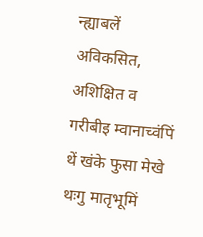न्ह्याबलें अविकसित, अशिक्षित व गरीबीइ म्वानाच्वंपिं थें खंके फुसा मेखे थःगु मातृभूमिं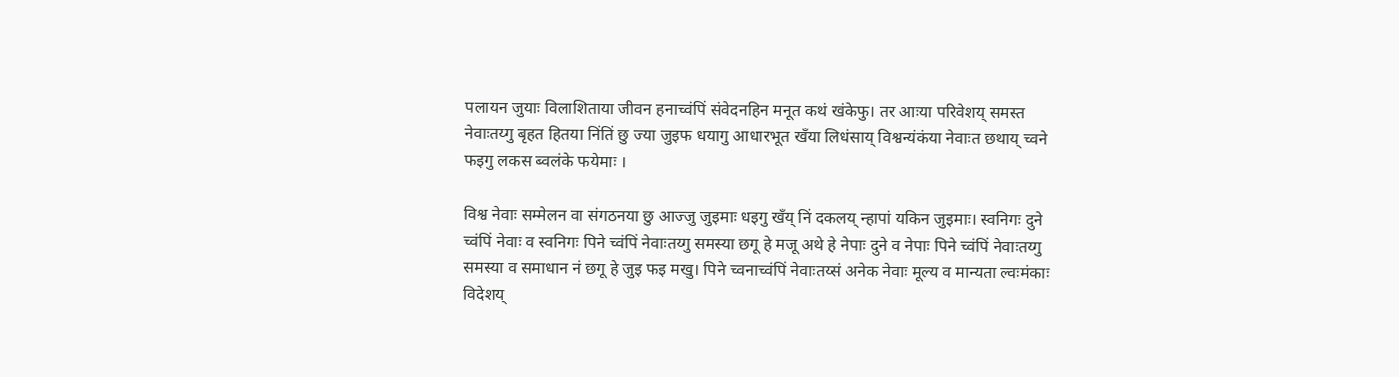पलायन जुयाः विलाशिताया जीवन हनाच्वंपिं संवेदनहिन मनूत कथं खंकेफु। तर आःया परिवेशय् समस्त नेवाःतय्गु बृहत हितया निंतिं छु ज्या जुइफ धयागु आधारभूत खँया लिधंसाय् विश्वन्यंकंया नेवाःत छथाय् च्वने फइगु लकस ब्वलंके फयेमाः ।

विश्व नेवाः सम्मेलन वा संगठनया छु आज्जु जुइमाः धइगु खँय् निं दकलय् न्हापां यकिन जुइमाः। स्वनिगः दुने च्वंपिं नेवाः व स्वनिगः पिने च्वंपिं नेवाःतय्गु समस्या छगू हे मजू अथे हे नेपाः दुने व नेपाः पिने च्वंपिं नेवाःतय्गु समस्या व समाधान नं छगू हे जुइ फइ मखु। पिने च्वनाच्वंपिं नेवाःतय्सं अनेक नेवाः मूल्य व मान्यता ल्वःमंकाः विदेशय्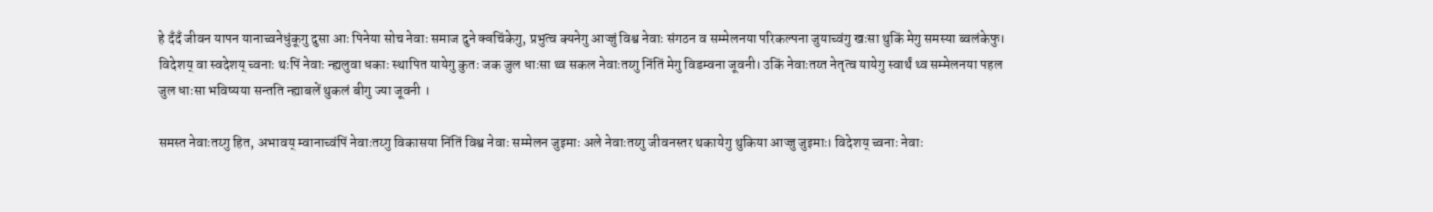हे दँदँ जीवन यापन यानाच्वनेधुंकूगु दुसा आः पिनेया सोच नेवाः समाज दुने क्वचिंकेगु, प्रभुत्व क्यनेगु आज्जुं विश्व नेवाः संगठन व सम्मेलनया परिकल्पना जुयाच्वंगु खःसा थुकिं मेगु समस्या ब्वलंकेफु। विदेशय् वा स्वदेशय् च्वनाः थःपिं नेवाः न्ह्यलुवा धकाः स्थापित यायेगु कुतः जक जुल धाःसा थ्व सकल नेवाःतय्गु निंतिं मेगु विडम्वना जूवनी। उकिं नेवाःतय्त नेतृत्व यायेगु स्वार्थं थ्व सम्मेलनया पहल जुल धाःसा भविष्यया सन्तति न्ह्याबलें थुकलं बीगु ज्या जूवनी ।

समस्त नेवाःतय्गु हित, अभावय् म्वानाच्वंपिं नेवाःतय्गु विकासया निंतिं विश्व नेवाः सम्मेलन जुइमाः अले नेवाःतय्गु जीवनस्तर थकायेगु थुकिया आज्जु जुइमाः। विदेशय् च्वनाः नेवाः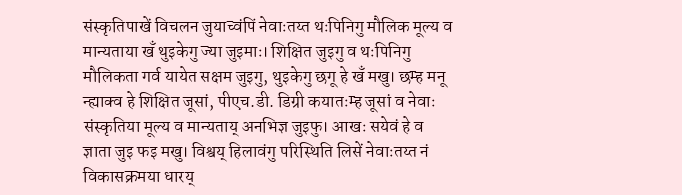संस्कृतिपाखें विचलन जुयाच्वंपिं नेवाःतय्त थःपिनिगु मौलिक मूल्य व मान्यताया खँ थुइकेगु ज्या जुइमाः। शिक्षित जुइगु व थःपिनिगु मौलिकता गर्व यायेत सक्षम जुइगु, थुइकेगु छगू हे खँ मखु। छम्ह मनू न्ह्याक्व हे शिक्षित जूसां, पीएच.डी. डिग्री कयातःम्ह जूसां व नेवाः संस्कृतिया मूल्य व मान्यताय् अनभिज्ञ जुइफु। आखः सयेवं हे व ज्ञाता जुइ फइ मखु। विश्वय् हिलावंगु परिस्थिति लिसें नेवाःतय्त नं विकासक्रमया धारय्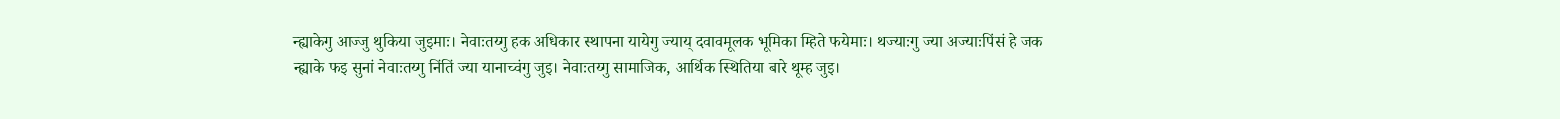न्ह्याकेगु आज्जु थुकिया जुइमाः। नेवाःतय्गु हक अधिकार स्थापना यायेगु ज्याय् दवावमूलक भूमिका म्हिते फयेमाः। थज्याःगु ज्या अज्याःपिंसं हे जक न्ह्याके फइ सुनां नेवाःतय्गु निंतिं ज्या यानाच्वंगु जुइ। नेवाःतय्गु सामाजिक, आर्थिक स्थितिया बारे थूम्ह जुइ।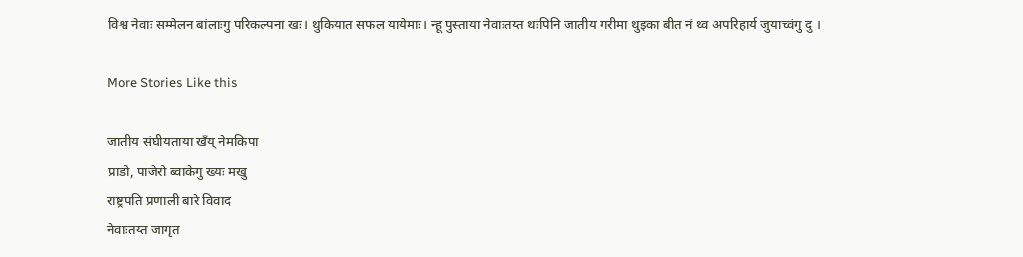विश्व नेवाः सम्मेलन बांलाःगु परिकल्पना खः। थुकियात सफल यायेमाः। न्हू पुस्ताया नेवाःतय्त थःपिनि जातीय गरीमा थुइका बीत नं थ्व अपरिहार्य जुयाच्वंगु दु ।

More Stories Like this

जातीय संघीयताया खँय् नेमकिपा
प्राडो, पाजेरो ब्वाकेगु ख्यः मखु
राष्ट्रपति प्रणाली बारे विवाद
नेवाःतय्त जागृत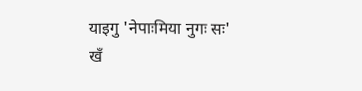याइगु 'नेपाःमिया नुगः सः'
खँ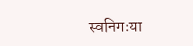स्वनिगःया